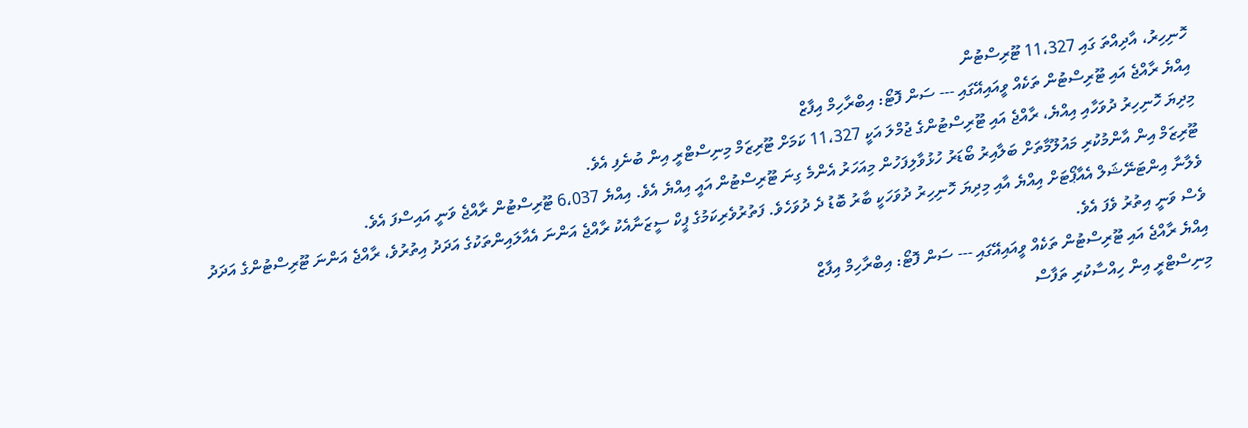ހޮނިހިރު، އާދިއްތަ ގައި 11،327 ޓޫރިސްޓުން
އިއްޔެ ރާއްޖެ އައި ޓޫރިސްޓުން ތަކެއް ވީއައިއޭގައި --- ސަން ފޮޓޯ: އިބްރާހިމް އިފާޒް
މިދިޔަ ހޮނިހިރު ދުވަހާއި އިއްޔެ، ރާއްޖެ އައި ޓޫރިސްޓުންގެ ޖުމްލަ އަކީ 11،327 ކަމަށް ޓޫރިޒަމް މިނިސްޓްރީ އިން ބުނެފި އެވެ.
ޓޫރިޒަމް އިން އާންމުކުރި މައުލޫމާތަށް ބަލާއިރު ބޯޑަރު ހުޅުވާލިފަހުން މިއަހަރު އެންމެ ގިނަ ޓޫރިސްޓުން އައީ އިއްޔެ އެވެ. އިއްޔެ 6،037 ޓޫރިސްޓުން ރާއްޖެ ވަނީ އައިސްފަ އެވެ.
ވެލާނާ އިންޓަނޭޝަލް އެއާޕޯޓަށް އިއްޔެ އާއި މިދިޔަ ހޮނިހިރު ދުވަހަކީ ބާރު ބޮޑު ދެ ދުވަހެވެ. ފަތުރުވެރިކަމުގެ ޕީކް ސީޒަނާއެކު ރާއްޖެ އަންނަ އެއާލައިންތަކުގެ އަދަދު އިތުރުވެ، ރާއްޖެ އަންނަ ޓޫރިސްޓުންގެ އަދަދު ވެސް ވަނީ އިތުރު ވެފަ އެވެ.
އިއްޔެ ރާއްޖެ އައި ޓޫރިސްޓުން ތަކެއް ވީއައިއޭގައި --- ސަން ފޮޓޯ: އިބްރާހިމް އިފާޒް
މިނިސްޓްރީ އިން ހިއްސާކުރި ތަފާސް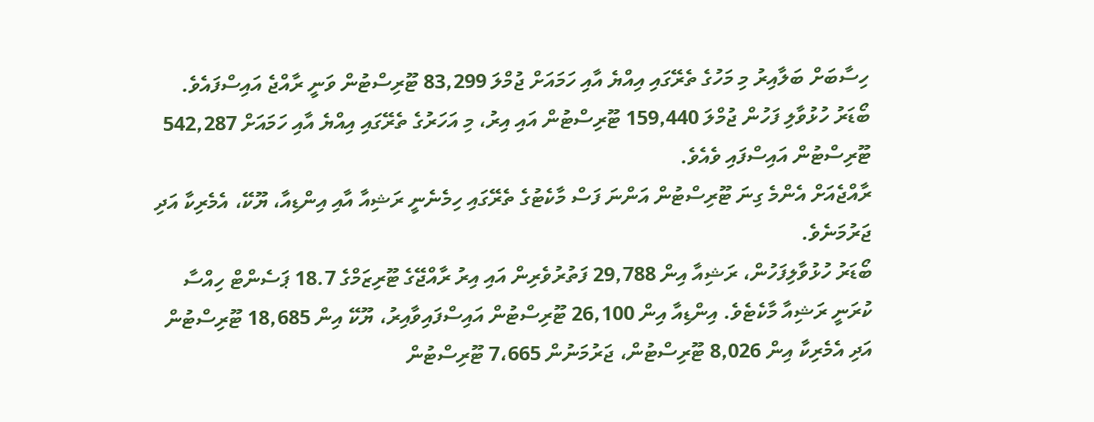ހިސާބަށް ބަލާއިރު މި މަހުގެ ތެރޭގައި އިއްޔެ އާއި ހަމައަށް ޖުމްލަ 83,299 ޓޫރިސްޓުން ވަނީ ރާއްޖެ އައިސްފައެވެ. ބޯޑަރު ހުޅުވާލި ފަހުން ޖުމްލަ 159,440 ޓޫރިސްޓުން އައި އިރު، މި އަހަރުގެ ތެރޭގައި އިއްޔެ އާއި ހަމައަށް 542,287 ޓޫރިސްޓުން އައިސްފައި ވެއެވެ.
ރާއްޖެއަށް އެންމެ ގިނަ ޓޫރިސްޓުން އަންނަ ފަސް މާކެޓުގެ ތެރޭގައި ހިމެނެނީ ރަޝިއާ އާއި އިންޑިއާ، ޔޫކޭ، އެމެރިކާ އަދި ޖަރުމަނެވެ.
ބޯޑަރު ހުޅުވާލިފަހުން، ރަޝިއާ އިން 29,788 ފަތުރުވެރިން އައި އިރު ރާއްޖޭގެ ޓޫރިޒަމްގެ 18.7 ޕަސެންޓް ހިއްސާ ކުރަނީ ރަޝިއާ މާކެޓެވެ. އިންޑިއާ އިން 26,100 ޓޫރިސްޓުން އައިސްފައިވާއިރު، ޔޫކޭ އިން 18,685 ޓޫރިސްޓުން އަދި އެމެރިކާ އިން 8,026 ޓޫރިސްޓުން، ޖަރުމަނުން 7،665 ޓޫރިސްޓުން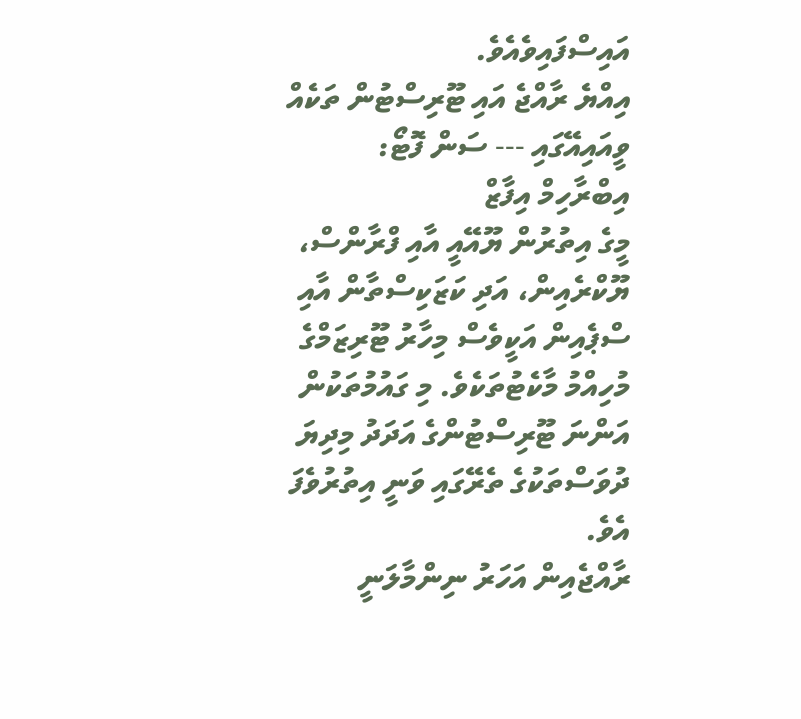އައިސްފައިވެއެވެ.
އިއްޔެ ރާއްޖެ އައި ޓޫރިސްޓުން ތަކެއް ވީއައިއޭގައި --- ސަން ފޮޓޯ: އިބްރާހިމް އިފާޒް
މީގެ އިތުރުން ޔޫއޭއީ އާއި ފްރާންސް، ޔޫކްރެއިން، އަދި ކަޒަކިސްތާން އާއި ސްޕެއިން އަކީވެސް މިހާރު ޓޫރިޒަމްގެ މުހިއްމު މާކެޓުތަކެވެ. މި ގައުމުތަކުން އަންނަ ޓޫރިސްޓުންގެ އަދަދު މިދިޔަ ދުވަސްތަކުގެ ތެރޭގައި ވަނީ އިތުރުވެފަ އެވެ.
ރާއްޖެއިން އަހަރު ނިންމާލަނީ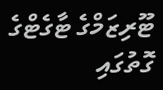ޓޫރިޒަމްގެ ޓާގެޓްގެ ގޮތުގައި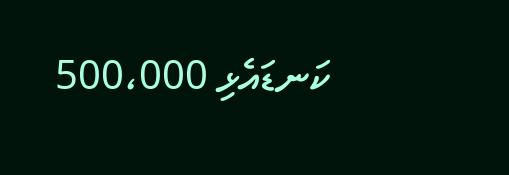ކަނޑައެޅި 500،000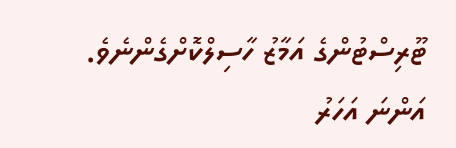ޓޫރިސްޓުންގެ އަމާޒު ހާސިލްކޮށްގެންނެވެ. އަންނަ އަހަރު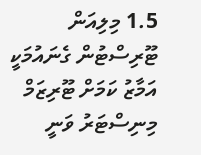1.5 މިލިއަން ޓޫރިސްޓުން ގެނައުމަކީ އަމާޒު ކަމަށް ޓޫރިޒަމް މިނިސްޓަރު ވަނީ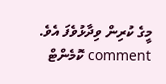މީގެ ކުރިން ވިދާޅުވެފަ އެވެ.
comment ކޮމެންޓް